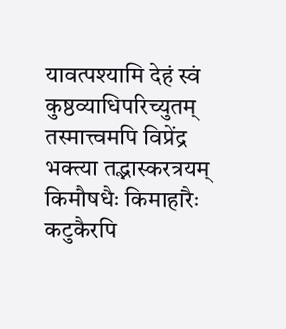यावत्पश्यामि देहं स्वं कुष्ठव्याधिपरिच्युतम्
तस्मात्त्वमपि विप्रेंद्र भक्त्या तद्भास्करत्रयम्
किमौषधैः किमाहांरैः कटुकैरपि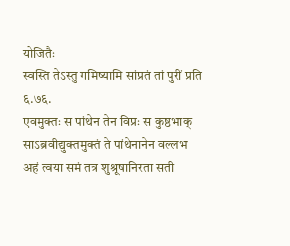योजितैः
स्वस्ति तेऽस्तु गमिष्यामि सांप्रतं तां पुरीं प्रति ६.७६.
एवमुक्तः स पांथेन तेन विप्रः स कुष्ठभाक्
साऽब्रवीद्युक्तमुक्तं ते पांथेनानेन वल्लभ
अहं त्वया समं तत्र शुश्रूषानिरता सती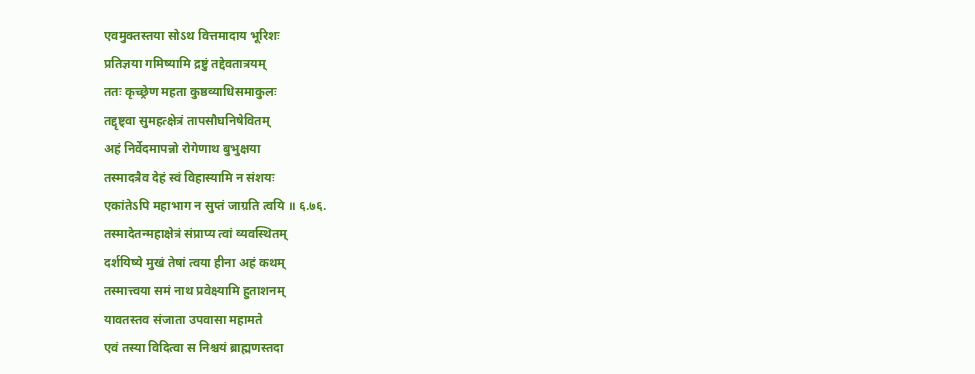एवमुक्तस्तया सोऽथ वित्तमादाय भूरिशः
प्रतिज्ञया गमिष्यामि द्रष्टुं तद्देवतात्रयम्
ततः कृच्छ्रेण महता कुष्ठव्याधिसमाकुलः
तद्दृष्ट्वा सुमहत्क्षेत्रं तापसौघनिषेवितम्
अहं निर्वेदमापन्नो रोगेणाथ बुभुक्षया
तस्मादत्रैव देहं स्वं विहास्यामि न संशयः
एकांतेऽपि महाभाग न सुप्तं जाग्रति त्वयि ॥ ६.७६.
तस्मादेतन्महाक्षेत्रं संप्राप्य त्वां व्यवस्थितम्
दर्शयिष्ये मुखं तेषां त्वया हीना अहं कथम्
तस्मात्त्वया समं नाथ प्रवेक्ष्यामि हुताशनम्
यावतस्तव संजाता उपवासा महामते
एवं तस्या विदित्वा स निश्चयं ब्राह्मणस्तदा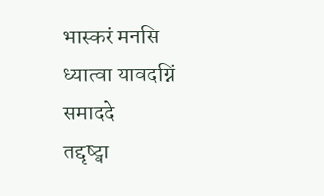भास्करं मनसि ध्यात्वा यावदग्निं समाददे
तद्दृष्ट्वा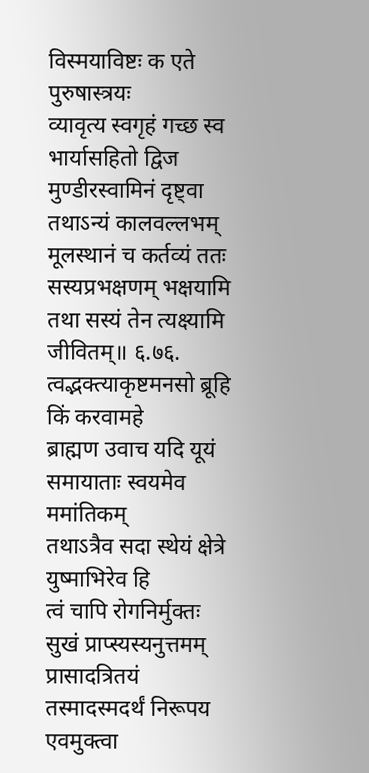विस्मयाविष्टः क एते पुरुषास्त्रयः
व्यावृत्य स्वगृहं गच्छ स्व भार्यासहितो द्विज
मुण्डीरस्वामिनं दृष्ट्वा तथाऽन्यं कालवल्लभम्
मूलस्थानं च कर्तव्यं ततः सस्यप्रभक्षणम् भक्षयामि तथा सस्यं तेन त्यक्ष्यामि जीवितम्॥ ६.७६.
त्वद्भक्त्याकृष्टमनसो ब्रूहि किं करवामहे
ब्राह्मण उवाच यदि यूयं समायाताः स्वयमेव ममांतिकम्
तथाऽत्रैव सदा स्थेयं क्षेत्रे युष्माभिरेव हि
त्वं चापि रोगनिर्मुक्तः सुखं प्राप्स्यस्यनुत्तमम्
प्रासादत्रितयं तस्मादस्मदर्थं निरूपय
एवमुक्त्वा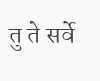तु ते सर्वे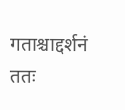गताश्चाद्दर्शनं ततः